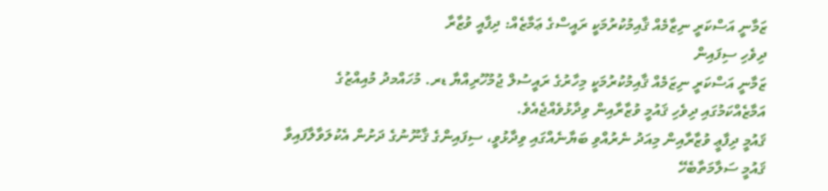ޒަމާނީ އަސްކަރީ ނިޒާމެއް ޤާއިމުކުރުމަކީ ރައީސްގެ ޢަމާޒެއް: ދިފާއީ ވުޒާރާ
ދިވެހި ސިފައިން
ޒަމާނީ އަސްކަރީ ނިޒަމެއް ޤާއިމުކުރުމަކީ މިހާރުގެ ރައީސުލް ޖުމުހޫރިއްޔާ ޑރ. މުހައްމދު މުއިއްޒުގެ އަމާޒެއްކަމުގައި ދިވެހި ޤައުމީ ވުޒާރާއިން ވިދާޅުވެއްޖެއެވެ.
ޤައުމީ ދިފާޢީ ވުޒާރާއިން މިއަދު ނެރުއްވި ބަޔާނެއްގައި ވިދާޅުވީ، ސިފައިންގެ ޤާނޫނުގެ ދަށުން އެކުލަވާލާފައިވާ ޤައުމީ ސަލާމަތާބެހޭ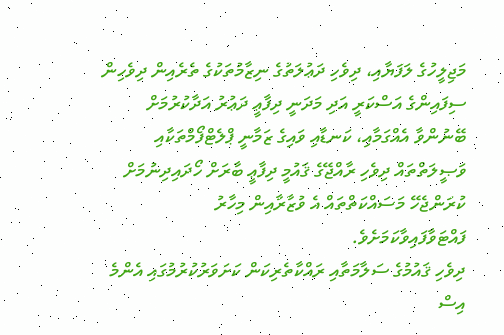މަޖިލީހުގެ ލަފަޔާއި، ދިވެހި ދަޢުލަތުގެ ނިޒާމުތަކުގެ ތެރެއިން ދިވެހިން ސިފައިންގެ އަސްކަރީ އަދި މަދަނީ ދިފާޢީ ދަޢުރު އަދާކުރުމަށް ބޭނުންވާ އެއްގަމާއި، ކަނޑާއި ވައިގެ ޒަމާނީ ޕްލެޓްފޯމްތަކާއި ވަޞީލަތްތައް ދިވެހި ރާއްޖޭގެ ޤައުމީ ދިފާޢީ ބާރަށް ހޯދައިދިނުމަށް ކުރަންޖެހޭ މަސައްކަތްތައް އެ ވުޒާރާއިން މިހާރު ފައްޓަވާފައިވާކަމަށެވެ.
ދިވެހި ޤައުމުގެ ސަލާމަތާއި ރައްކާތެރިކަން ކަށަވަރުކުރުމުގައި އެންމެ އިސް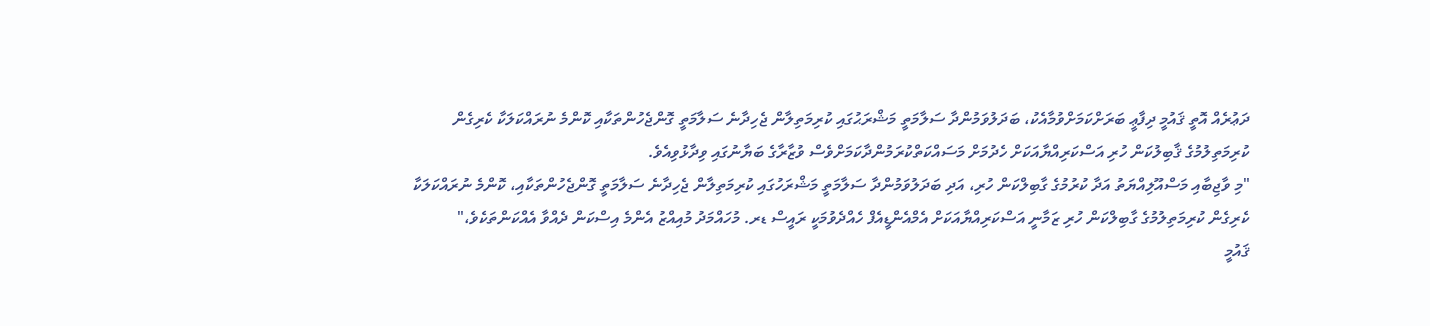ދަޢުރެއް އޮތީ ޤައުމީ ދިފާޢީ ބަރަށްކަމަށްވުމާއެކު، ބަދަލުވަމުންދާ ސަލާމަތީ މަޝްރަޙުގައި ކުރިމަތިލާން ޖެހިދާނެ ސަލާމަތީ ގޮންޖެހުންތަކާއި ކޮންމެ ނުރައްކަލަކާ ކެރިގެން ކުރިމަތިލުމުގެ ޤާބިލުކަން ހުރި އަސްކަރިއްޔާއަކަށް ހެދުމަށް މަސައްކަތްކުރަމުންދާކަމަށްވެސް ވުޒާރާގެ ބަޔާނުގައި ވިދާޅުވިއެވެ.
"މި ވާޖިބާއި މަސްއޫލިއްޔަތު އަދާ ކުރުމުގެ ގާބިލްކަން ހުރި، އަދި ބަދަލުވަމުންދާ ސަލާމަތީ މަޝްރަހުގައި ކުރިމަތިލާން ޖެހިދާނެ ސަލާމަތީ ގޮންޖެހުންތަކާއި، ކޮންމެ ނުރައްކަލަކާ ކެރިގެން ކުރިމަތިލުމުގެ ގާބިލްކަން ހުރި ޒަމާނީ އަސްކަރިއްޔާއަކަށް އެމްއެންޑީއެފް ހެއްދެވުމަކީ ރައީސް ޑރ. މުހައްމަދު މުއިއްޒު އެންމެ އިސްކަން ދެއްވާ އެއްކަންތަކެވެ،"
ޤައުމީ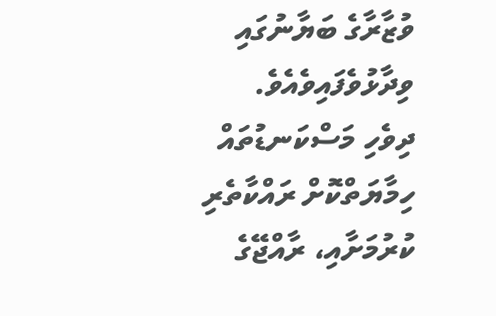ވުޒާރާގެ ބަޔާނުގައި ވިދާޅުވެފައިވެއެވެ.
ދިވެހި މަސްކަނޑުތައް ހިމާޔަތްކޮށް ރައްކާތެރި ކުރުމަށާއި، ރާއްޖޭގެ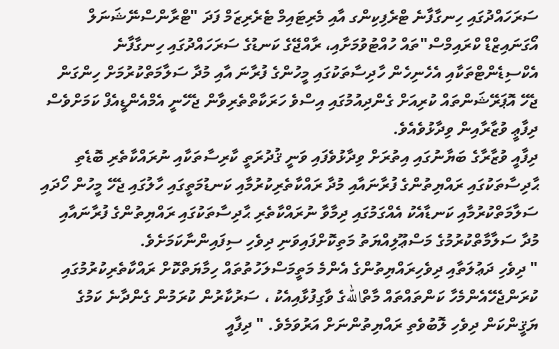ސަރަހައްދުގައި ހިނގާފާނެ ޓްރެފިކިންގ އާއި މެރިޓައިމް ޓެރެރިޒަމް ފަދަ "ޓްރާންސްނޭޝަނަލް އޯގަނައިޒްޑް ކްރައިމްސް"ތައް ހުއްޓުވުމަށާއި، ރާއްޖޭގެ ކަނޑުގެ ސަރަހައްދުގައި ހިނގާފާނެ އެކްސިޑެންޓްތަކާއި އެހެނިހެން ހާދިސާތަކުގައި މީހުންގެ ފުރާނަ އާއި މުދާ ސަލާމަތްކުރުމަށް ހިންގަން ޖެހޭ އޮޕަރޭޝަންތައް ކުރިއަށް ގެންދިއުމުގައި އިސްވެ ހަރަކާތްތެރިވާން ޖެހޭނީ އެމްއެންޑީއެފް ކަމަށްވެސް ދިފާޢީ ވުޒާރާއިން ވިދާޅުވެއެވެ.
ދިފާއީ ވުޒާރާގެ ބަޔާނުގައި އިތުރަށް ވިދާޅުވެފައި ވަނީ ޤުދުރަތީ ކާރިސާތަކާއި ނުރައްކާތެރި ބޮޑެތި ޙާދިސާތަކުގައި ރައްޔިތުންގެ ފުރާނައާއި މުދާ ރައްކާތެރިކުރުމާއި ކަނޑުމަތީގައި ހާލުގައި ޖެހޭ މީހުން ހޯދައި ސަލާމަތްކުރުމާއި ކަނޑާއެކު އެއްގަމުގައި ދިމާވާ ނުރައްކާތެރި ޙާދިސާތަކުގައި ރައްޔިތުންގެ ފުރާނައާއި މުދާ ސަލާމާތްކުރުމުގެ މަސްޢޫލިއްޔަތު މަތިކޮށްފައިވަނި ދިވެހި ސިފައިންނާކަމަށެވެ.
" ދިވެހި ދަޢުލަތާއި ދިވެހިރައްޔިތުންގެ އެންމެ މަތީމަސްލަހުތުތައް ހިމާޔަތްކޮށް ރައްކާތެރިކުރުމުގައި ކުރަންޖެހޭއެންމެހާ ކަންތައްތައް މާތްاللهގެ ވާގިފުޅާއިއެކު ، ސަރުކާރުން ކުރަމުން ގެންދާނެ ކަމުގެ ޔަޤީންކަން ދިވެހި ލޮބުވެތި ރައްޔިތުންނަށް އަރުވަމެވެ. " ދިފާއީ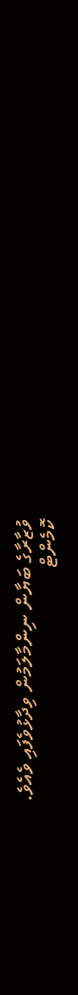ވުޒާރާގެ ބަޔާން ނިންމާލަމުން ވިދާޅުވެފައި ވެއެވެ.
ކޮމެންޓް